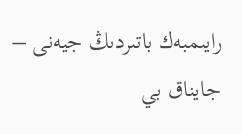رايىمبەك باتىردىڭ جيەنى – جايناق بي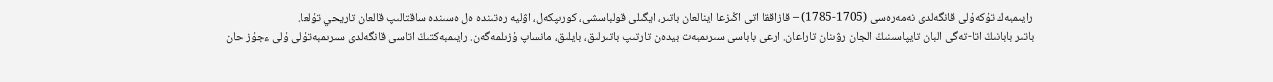رايىمبەك تۇكەۇلى قانگەلدى نەمەرەسى (1705-1785) – قازاققا اتى اڭىزعا اينالعان باتىر، ايگىلى قولباسشى، كورىپكەل، اۋليە رەتىندە ەل ەسىندە ساقتالىپ قالعان تاريحي تۇلعا.
باتىر بابانىڭ اتا-تەگى البان تايپاسىنىڭ الجان رۋىنان تاراعان. ارعى باباسى سىرىمبەت بيدەن تارتىپ باتىرلىق، بايلىق، مانساپ ۇزىلمەگەن. رايىمبەكتىڭ اتاسى قانگەلدى سىرىمبەتۇلى ۇلى ءجۇز حان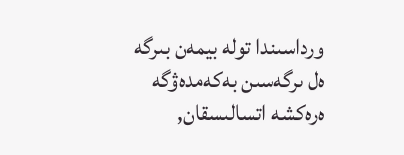ورداسىندا تولە بيمەن بىرگە ەل ىرگەسىن بەكەمدەۋگە ەرەكشە اتسالىسقان,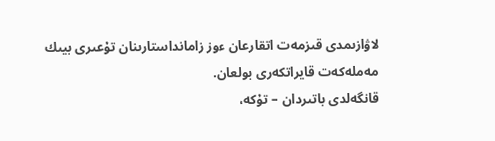لاۋازىمدى قىزمەت اتقارعان ءوز زامانداستارىنان تۇعىرى بيىك مەملەكەت قايراتكەرى بولعان.
قانگەلدى باتىردان – تۇكە،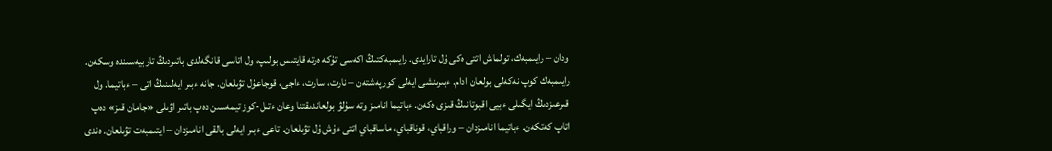ودان – رايىمبەك، تولماش اتتى ەكى ۇل تارايدى. رايىمبەكتىڭ اكەسى تۇكە ەرتە قايتىس بولىپ، ول اتاسى قانگەلدى باتىردىڭ تاربيەسىندە وسكەن.
رايىمبەك كوپ نەكەلى بولعان ادام. ءبىرىنشى ايەلى كورپەشتەن – نارت، سارت، ءاجى، قوجاعۇل تۋىلعان. جانە ءبىر ايەلىنىڭ اتى – ءباتيما. ول قىرعىزدىڭ ايگىلى ءبيى اقبوتانىڭ قىزى ەكەن. ءباتيما انامىز وتە سۇلۋ بولعاندىقتنا وعان ءتىل-كوز تيمەسىن دەپ باتىر اۋىلى «جامان قىز» دەپ اتاپ كەتكەن. ءباتيما انامىزدان – وراقباي، قوناقباي، ماساقباي اتتى ءۇش ۇل تۋىلعان. تاعى ءبىر ايەلى بالقى انامىزدان – ايتىمبەت تۋىلعان. ەندى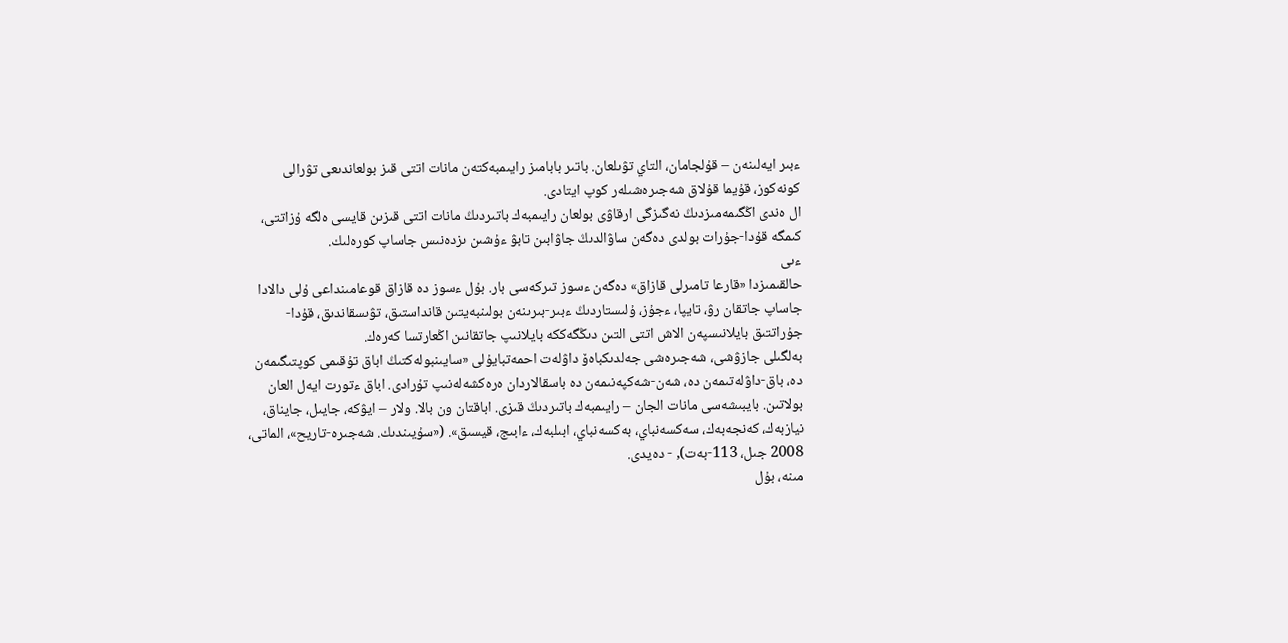ءبىر ايەلىنەن – قۇلجامان، التاي تۋىلعان. باتىر بابامىز رايىمبەكتەن مانات اتتى قىز بولعاندىعى تۋرالى كونەكوز، قۇيما قۇلاق شەجىرەشىلەر كوپ ايتادى.
ال ەندى اڭگىمەمىزدىڭ نەگىزگى ارقاۋى بولعان رايىمبەك باتىردىڭ مانات اتتى قىزىن قايسى ەلگە ۇزاتتى، كىمگە قۇدا-جۇرات بولدى دەگەن ساۋالدىڭ جاۋابىن تابۋ ءۇشىن ىزدەنىس جاساپ كورەلىك.
ءىى
حالقىمىزدا «قارعا تامىرلى قازاق» دەگەن ءسوز تىركەسى بار. بۇل ءسوز دە قازاق قوعامىنداعى ۇلى دالادا جاساپ جاتقان رۋ، تايپا، ءجۇز، ۇلىستاردىڭ ءبىر-بىرىنەن بولىنبەيتىن قانداستىق، تۋىسقاندىق، قۇدا-جۇراتتىق بايلانىسپەن الاش اتتى التىن دىڭگەككە بايلانىپ جاتقانىن اڭعارتسا كەرەك.
بەلگىلى جازۋشى، شەجىرەشى جەلدىكباەۆ داۋلەت احمەتبايۇلى «سايىنبولەكتىڭ اباق تۇقىمى كوپتىگىمەن دە، باق-داۋلەتىمەن دە، شەن-شەكپەنىمەن دە باسقالاردان ەرەكشەلەنىپ تۇرادى. اباق ءتورت ايەل العان بولاتىن. بايبىشەسى مانات الجان – رايىمبەك باتىردىڭ قىزى. اباقتان ون بالا. ولار – ايۋكە، جايىل، جايناق، نيازبەك، كەنجەبەك، سەكسەنباي، بەكسەنباي، ابىلبەك، ءابىج، قيسىق». («سۇيىندىك. شەجىرە-تاريح»، الماتى، 2008 جىل، 113-بەت), - دەيدى.
مىنە، بۇل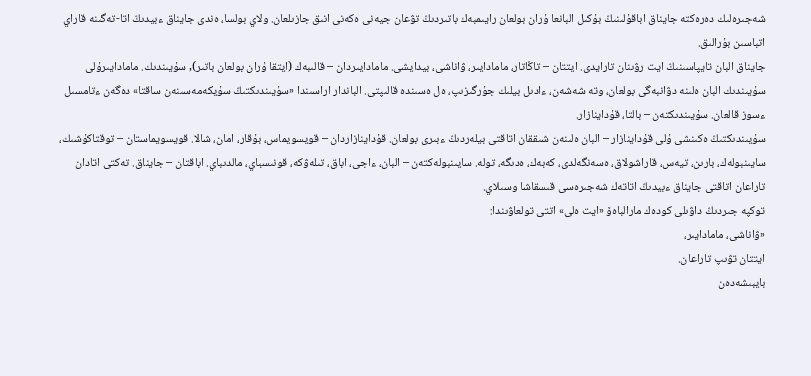شەجىرەلىك دەرەكتە جايناق اباقۇلىنىڭ بۇكىل البانعا ۇران بولعان رايىمبەك باتىردىڭ تۋعان جيەنى ەكەنى انىق جازىلعان. ولاي بولسا، ەندى جايناق ءبيدىڭ اتا-تەگىنە قاراي اتباسىن بۇرالىق.
جايناق البان تايپاسىنىڭ ايت رۋىنان تارايدى. ايتتان – تاڭاتار، مامادايىر، ۋاناشى، بيدايشى. مامادايىردان – قالىبەك (ايتقا ۇران بولعان باتىر), سۇيىندىك. مامادايىرۇلى سۇيىندىك البان ەلىنە دۋانبەگى بولعان، وتە شەشەن، ءادىل بيلىك جۇرگىزىپ، ەل ەسىندە قالىپتى. الباندار اراسىندا «سۇيىندىكتىڭ سۇيكەمەسىنەن ساقتا» دەگەن ءتامسىل ءسوز قالعان. سۇيىندىكتەن – بالتا، قۇداينازار.
سۇيىندىكتىڭ ەكىنشى ۇلى قۇداينازار – البان ەلىنەن شىققان اتاقتى بيلەردىڭ ءبىرى بولعان. قۇداينازاردان – قويسويماس، بۇقار، امان، شالا. قويسويماستان – توقتاكۇشىك، سايىنبولەك، بارىن، تيەس، قاراشولاق، ەسەنگەلدى، كەبەك، ەدىگە، تولە. سايىنبولەكتەن – البان، ءاجى، اباق، تىلەۋكە، قونىسباي، مالدىباي. اباقتان – جايناق. تەكتى اتادان تاراعان اتاقتى جايناق ءبيدىڭ اتاتەك شەجىرەسى قىسقاشا وسىلاي.
توكپە جىردىڭ داۋىلى كودەك مارالباەۆ «ايت ەلى» اتتى تولعاۋىندا:
«ۋاناشى، مامادايىر،
ايتتان تۋىپ تاراعان.
بايبىشەدەن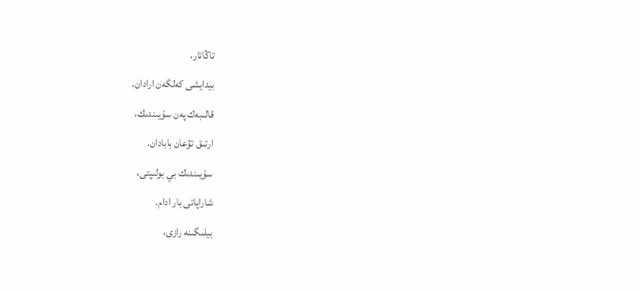تاڭاتار،
بيدايشى كەلگەن ارادان.
قالىبەك پەن سۇيىندىك،
ارتىق تۋعان بابادان.
سۇيىندىك بي بولىپتى،
شاراپاتى بار ادام.
بيلىگىنە رازى،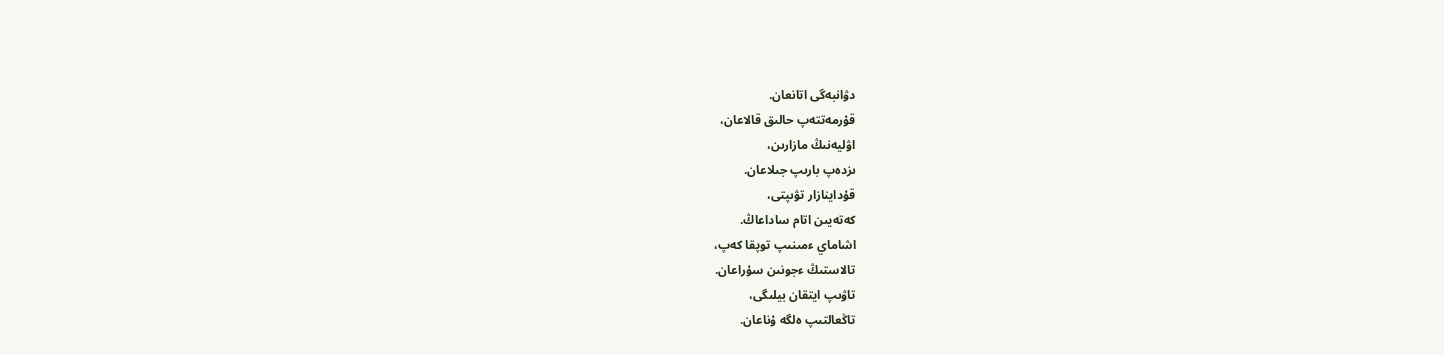دۋانبەگى اتانعان.
قۇرمەتتەپ حالىق قالاعان،
اۋليەنىڭ مازارىن،
ىزدەپ بارىپ جىلاعان.
قۇداينازار تۋىپتى،
كەتەيىن اتام ساداعاڭ.
اشاماي ءمىنىپ توپقا كەپ،
تالاستىڭ ءجونىن سۇراعان.
تاۋىپ ايتقان بيلىگى،
تاڭعالتىپ ەلگە ۇناعان.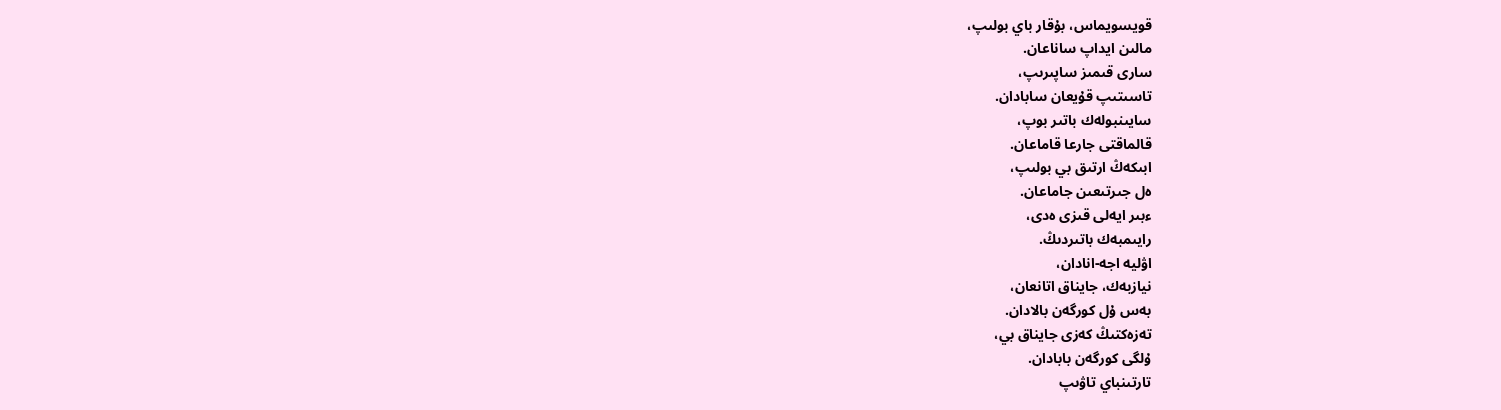قويسويماس، بۇقار باي بولىپ،
مالىن ايداپ ساناعان.
سارى قىمىز ساپىرىپ،
تاسىتىپ قۇيعان سابادان.
سايىنبولەك باتىر بوپ،
قالماقتى جارعا قاماعان.
ابىكەڭ ارتىق بي بولىپ،
ەل جىرتىعىن جاماعان.
ءبىر ايەلى قىزى ەدى،
رايىمبەك باتىردىڭ.
اۋليە اجە-انادان،
نيازبەك، جايناق اتانعان،
بەس ۇل كورگەن بالادان.
تەزەكتىڭ كەزى جايناق بي،
ۇلگى كورگەن بابادان.
تارتىنباي تاۋىپ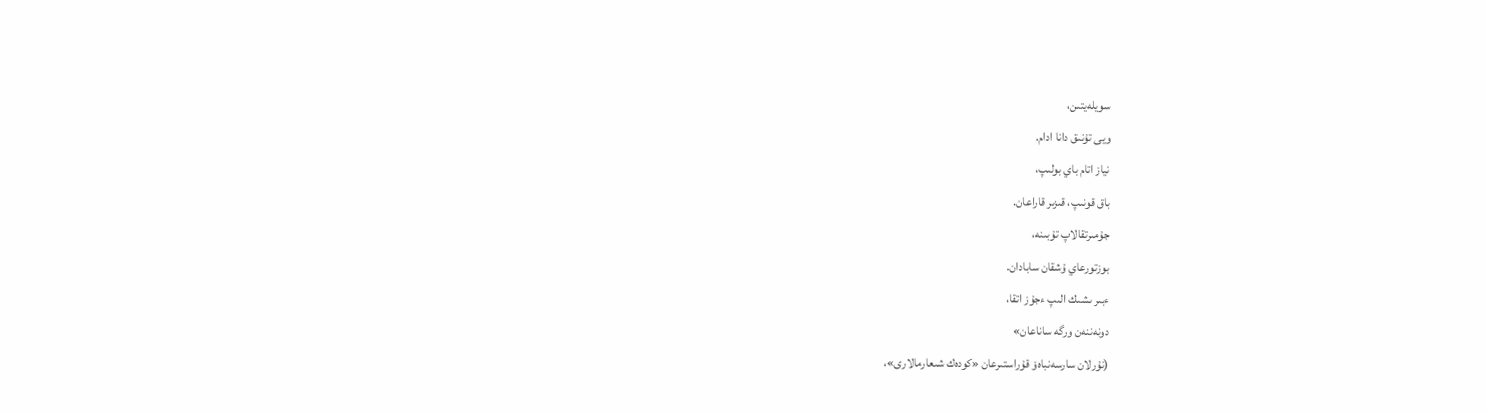سويلەيتىن،
ويى تۇنىق دانا ادام.
نياز اتام باي بولىپ،
باق قونىپ، قىزىر قاراعان.
جۇمىرتقالاپ تۇبىنە،
بوزتورعاي ۇشقان سابادان.
ءبىر ىشىك الىپ ءجۇز اتقا،
دونەننەن ورگە ساناعان»
(نۇرلان سارسەنباەۆ قۇراستىرعان «كودەك شىعارمالارى»،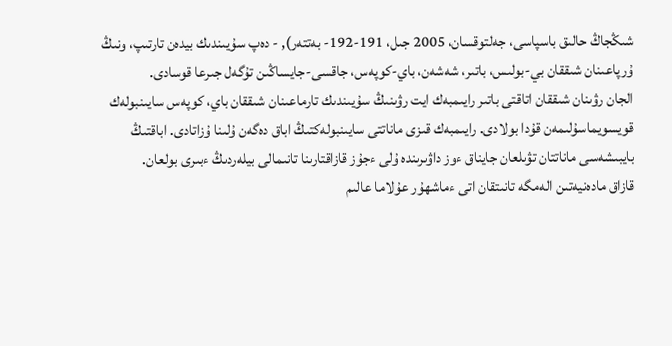شىڭجاڭ حالىق باسپاسى، جەلتوقسان، 2005 جىل، 191-192- بەتتەر), - دەپ سۇيىندىك بيدەن تارتىپ، ونىڭ ۇرپاعىنان شىققان بي-بولىس، باتىر، شەشەن، باي-كوپەس، جاقسى-جايساڭىن تۇگەل جىرعا قوسادى.
الجان رۋىنان شىققان اتاقتى باتىر رايىمبەك ايت رۋىنىڭ سۇيىندىك تارماعىنان شىققان باي، كوپەس سايىنبولەك قويسويماسۇلىمەن قۇدا بولادى. رايىمبەك قىزى ماناتتى سايىنبولەكتىڭ اباق دەگەن ۇلىنا ۇزاتادى. اباقتىڭ بايبىشەسى ماناتتان تۋىلعان جايناق ءوز داۋىرىندە ۇلى ءجۇز قازاقتارىنا تانىمالى بيلەردىڭ ءبىرى بولعان.
قازاق مادەنيەتىن الەمگە تانىتقان اتى ءماشھۇر عۇلاما عالىم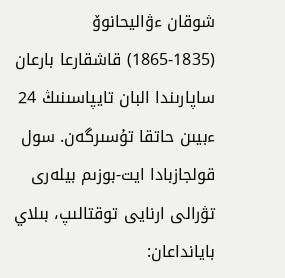شوقان ءۋاليحانوۆ (1835-1865) قاشقارعا بارعان ساپارىندا البان تايپاسىنىڭ 24 ءبيىن حاتقا تۇسىرگەن. سول قولجازبادا ايت-بوزىم بيلەرى تۋرالى ارنايى توقتالىپ، بىلاي بايانداعان: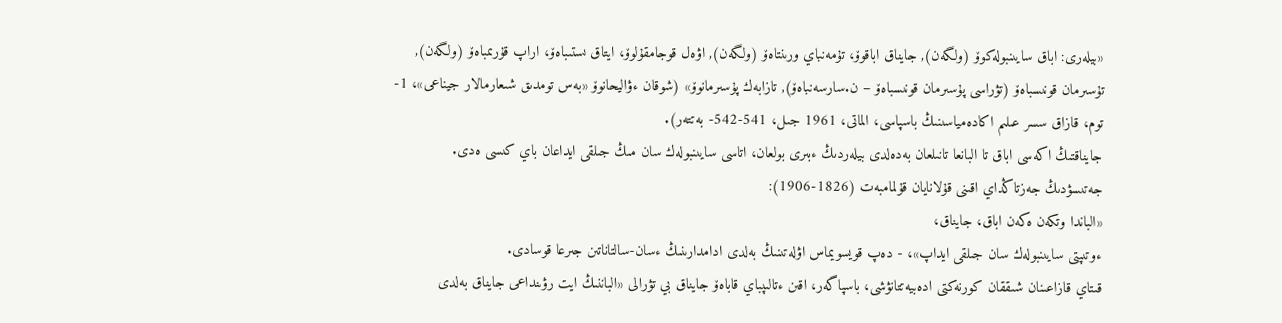«بيلەرى: اباق سايىنبولەكوۆ (ولگەن), جايناق اباقوۆ، تۇمەنباي ورىنتاەۆ (ولگەن), اۋەل قوجامقۇلوۆ، ايتاق ىستىباەۆ، اراپ قۇرىمباەۆ (ولگەن), تۇسىرمان قونىسباەۆ (تۋراسى پۇسىرمان قونىسباەۆ – ن.سارسەنباەۆ), تازابەك پۇسىرمانوۆ» (شوقان ءۋاليحانوۆ «بەس تومدىق شىعارمالار جيناعى»، 1-توم، قازاق سسر عىلىم اكادەمياسىنىڭ باسپاسى، الماتى، 1961 جىل، 541-542- بەتتەر).
جايناقتىڭ اكەسى اباق تا البانعا تانىلعان بەدەلدى بيلەردىڭ ءبىرى بولعان، اتاسى سايىنبولەك سان مىڭ جىلقى ايداعان باي كىسى ەدى.
جەتىسۋدىڭ جەزتاڭداي اقىنى قۇلانايان قۇلمامبەت (1826-1906):
«الباندا وتكەن ەكەن اباق، جايناق،
ءوتىپتى سايىنبولەك سان جىلقى ايداپ»، - دەپ قويسويماس اۋلەتىنىڭ بەلدى ادامدارىنىڭ ءسان-سالتاناتىن جىرعا قوسادى.
قىتاي قازاعىنان شىققان كورنەكتى ادەبيەتتانۋشى، باسپاگەر، اقىن ءتالىپباي قاباەۆ جايناق بي تۋرالى «الباننىڭ ايت رۋىنداعى جايناق بەلدى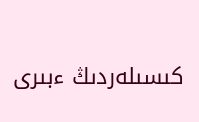كىسىلەردىڭ ءبىرى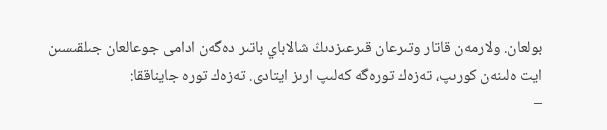بولعان. ولارمەن قاتار وتىرعان قىرعىزدىڭ شالاباي باتىر دەگەن ادامى جوعالعان جىلقىسىن ايت ەلىنەن كورىپ، تەزەك تورەگە كەلىپ ارىز ايتادى. تەزەك تورە جايناققا:
–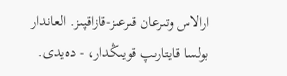ارالاس وتىرعان قىرعىز-قازاقپىز. العاندار بولسا قايتارىپ قويىڭدار، - دەيدى.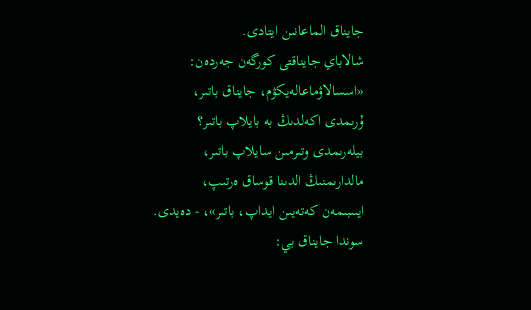جايناق الماعانىن ايتادى.
شالاباي جايناقتى كورگەن جەردەن:
«اسسالاۋماعالەيكۋم، جايناق باتىر،
ۇرىمدى اكەلدىڭ بە بايلاپ باتىر؟
بيلەرىمدى وتىرمىن سايلاپ باتىر،
مالدارىمنىڭ الدىنا قوساق ەرتىپ،
ايىىبىمەن كەتەيىن ايداپ، باتىر»، - دەيدى.
سوندا جايناق بي: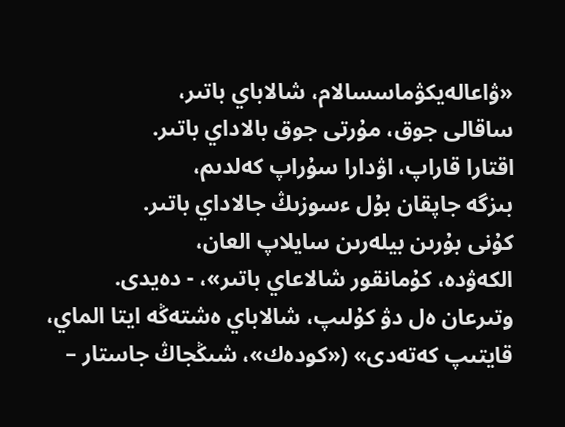«ۋاعالەيكۋماسسالام، شالاباي باتىر،
ساقالى جوق، مۇرتى جوق بالاداي باتىر.
اقتارا قاراپ، اۋدارا سۇراپ كەلدىم،
بىزگە جاپقان بۇل ءسوزىڭ جالاداي باتىر.
كۇنى بۇرىن بيلەرىن سايلاپ العان،
الكەۋدە، كۇمانقور شالاعاي باتىر»، - دەيدى.
وتىرعان ەل دۋ كۇلىپ، شالاباي ەشتەڭە ايتا الماي، قايتىپ كەتەدى» («كودەك»، شىڭجاڭ جاستار –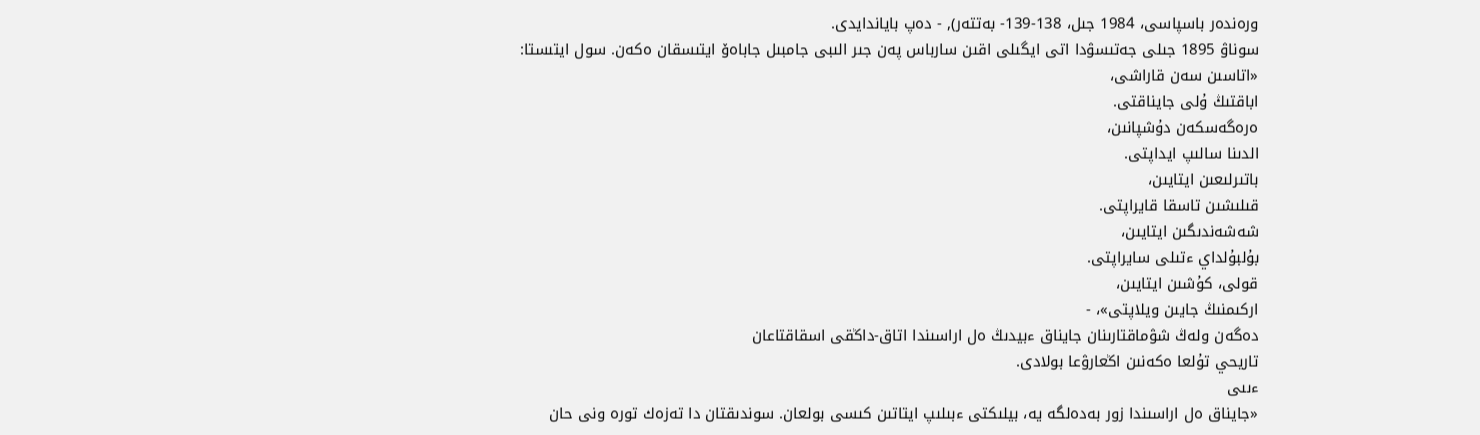ورەندەر باسپاسى، 1984 جىل، 138-139- بەتتەر), - دەپ باياندايدى.
سوناۋ 1895 جىلى جەتىسۋدا اتى ايگىلى اقىن سارباس پەن جىر الىبى جامبىل جاباەۆ ايتىسقان ەكەن. سول ايتىستا:
«اتاسىن سەن قاراشى،
اباقتىڭ ۇلى جايناقتى.
ەرەگەسكەن دۇشپانىن،
الدىنا سالىپ ايداپتى.
باتىرلىعىن ايتايىن،
قىلىشىن تاسقا قايراپتى.
شەشەندىگىن ايتايىن،
بۇلبۇلداي ءتىلى سايراپتى.
قولى، كۇشىن ايتايىن،
اركىمنىڭ جايىن ويلاپتى»، -
دەگەن ولەڭ شۋماقتارىنان جايناق ءبيدىڭ ەل اراسىندا اتاق-داڭقى اسقاقتاعان
تاريحي تۇلعا ەكەنىن اڭعارۋعا بولادى.
ءىىى
«جايناق ەل اراسىندا زور بەدەلگە يە، بيلىكتى ءبىلىپ ايتاتىن كىسى بولعان. سوندىقتان دا تەزەك تورە ونى حان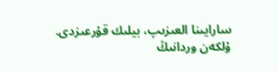سارايىنا العىزىپ، بيلىك قۇرعىزدى. ۇلكەن وردانىڭ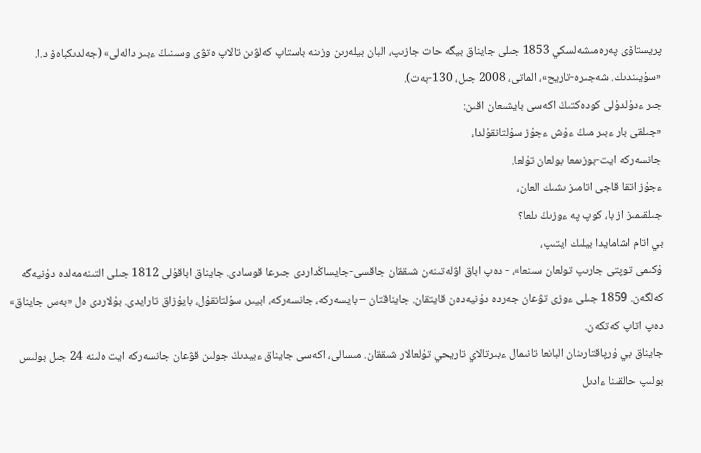پريستاۆى پەرەمىشەلسكي 1853 جىلى جايناق بيگە حات جازىپ، البان بيلەرىن وزىنە باستاپ كەلۋىن تالاپ ەتۋى وسىنىڭ ءبىر دالەلى» (جەلدىكباەۆ د.ا. «سۇيىندىك. شەجىرە-تاريح»، الماتى، 2008 جىل، 130-بەت).
جىر ءدۇلدۇلى كودەكتىڭ اكەسى بايشىعان اقىن:
«جىلقى بار ءبىر مىڭ ءۇش ءجۇز سۇلتانقۇلدا،
جانسەركە ايت-بوزىمعا بولعان تۇلعا.
ءجۇز اتقا قاجى اتامىز ىشىك العان،
جىلقىمىز از با، كوپ پە ءوزىڭ ىلعا؟
بي اتام اشامايدا بيلىك ايتىپ،
ۇكىمى توپتى جارىپ تولعان سىنعا»، - دەپ اباق اۋلەتىنەن شىققان جاقسى-جايساڭداردى جىرعا قوسادى. جايناق اباقۇلى 1812 جىلى التىنەمەلدە دۇنيەگە كەلگەن. 1859 جىلى ءوزى تۋعان جەردە دۇنيەدەن قايتقان. جايناقتان – بايسەركە، جانسەركە، ابيىر، سۇلتانقۇل، بايۇزاق تارايدى. بۇلاردى ەل «بەس جايناق» دەپ اتاپ كەتكەن.
جايناق بي ۇرپاقتارىنان البانعا تانىمال ءبىرتالاي تاريحي تۇلعالار شىققان. مىسالى، اكەسى جايناق ءبيدىڭ جولىن قۋعان جانسەركە ايت ەلىنە 24 جىل بولىس بولىپ حالقىنا ءادىل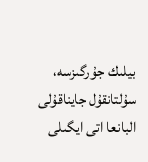بيلىك جۇرگىزسە، سۇلتانقۇل جايناقۇلى البانعا اتى ايگىلى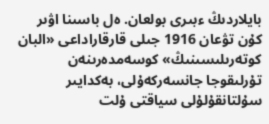بايلاردىڭ ءبىرى بولعان. ەل باسىنا اۋىر كۇن تۋعان 1916 جىلى قارقاراداعى «البان كوتەرىلىسىنىڭ» كوسەمدەرىنەن تۇرلىقوجا جانسەركەۇلى، بەكدايىر سۇلتانقۇلۇلى سياقتى ۇلت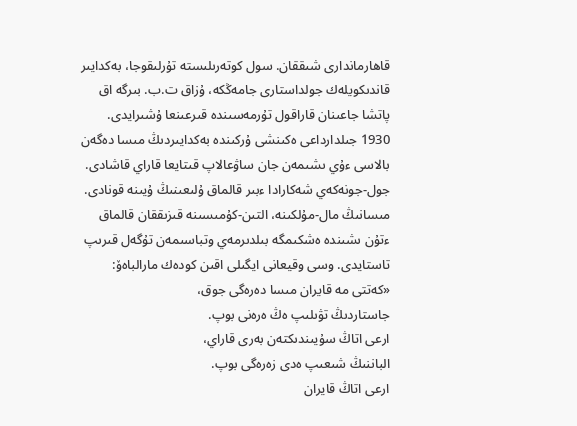قاھارماندارى شىققان. سول كوتەرىلىستە تۇرلىقوجا، بەكدايىر قاندىكويلەك جولداستارى جامەڭكە، ۇزاق ت.ب. بىرگە اق پاتشا جاعىنان قاراقول تۇرمەسىندە قىرعىنعا ۇشىرايدى.
1930 جىلدارداعى ەكىنشى ۇركىندە بەكدايىردىڭ مىسا دەگەن بالاسى ءۇي ىشىمەن جان ساۋعالاپ قىتايعا قاراي قاشادى. جول-جونەكەي شەكارادا ءبىر قالماق ۇلىعىنىڭ ۇيىنە قونادى. مىسانىڭ مال-مۇلكىنە، التىن-كۇمىسىنە قىزىققان قالماق ءتۇن ىشىندە ەشكىمگە بىلدىرمەي وتباسىمەن تۇگەل قىرىپ تاستايدى. وسى وقيعانى ايگىلى اقىن كودەك مارالباەۆ:
«كەتتى مە قايران مىسا دەرەگى جوق،
جاستاردىڭ تۋىلىپ ەڭ ەرەنى بوپ.
ارعى اتاڭ سۇيىندىكتەن بەرى قاراي،
الباننىڭ شىعىپ ەدى زەرەگى بوپ.
ارعى اتاڭ قايران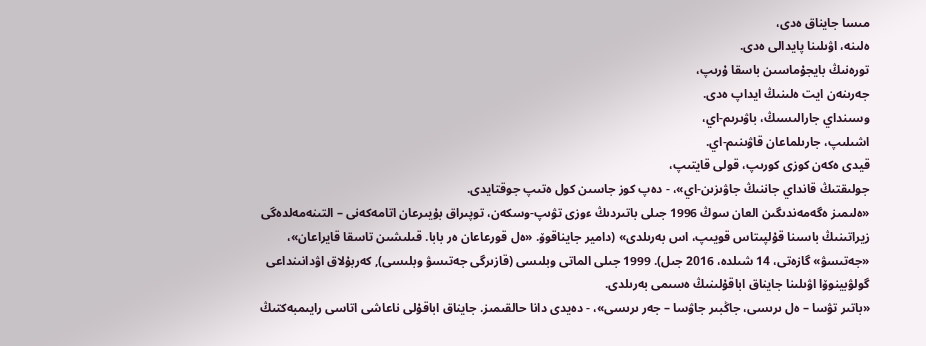مىسا جايناق ەدى،
ەلىنە، اۋىلىنا پايدالى ەدى.
تورەنىڭ بايجۇماسىن باسقا ۇرىپ،
جەرىنەن ايت ەلىنىڭ ايداپ ەدى.
وسىنداي جارالىسىڭ، باۋىرىم-اي،
اشىلىپ، جارىلماعان قاۋىنىم-اي.
قيدى ەكەن كوزى كورىپ، قولى قايتىپ،
جولىقتىڭ قانداي جاننىڭ جاۋىزىن-اي»، - دەپ كوز جاسىن كول ەتىپ جوقتايدى.
«ەلىمىز ەگەمەندىگىن العان سوڭ 1996 جىلى باتىردىڭ ءوزى تۋىپ-وسكەن، توپىراق بۇيىرعان اتامەكەنى – التىنەمەلدەگى زيراتىنىڭ باسىنا قۇلپىتاس قويىپ، اس بەرىلدى» (دامير جايناقوۆ. «ەل قورعاعان ەر بابا. قىلىشىن تاسقا قايراعان»، «جەتىسۋ» گازەتى، 14 شىلدە، 2016 جىل). 1999 جىلى الماتى وبلىسى (قازىرگى جەتىسۋ وبلىسى), كەربۇلاق اۋدانىنداعى گولۋبينوۆا اۋىلىنا جايناق اباقۇلىنىڭ ەسىمى بەرىلدى.
«باتىر تۋسا – ەل ىرىسى، جاڭبىر جاۋسا – جەر ىرىسى»، - دەيدى دانا حالقىمىز. جايناق اباقۇلى ناعاشى اتاسى رايىمبەكتىڭ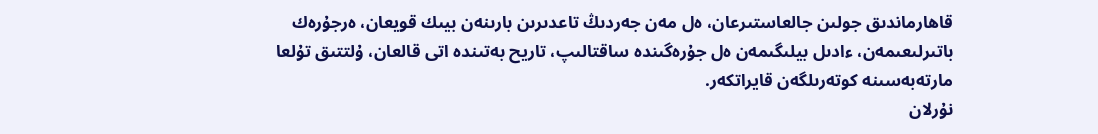قاھارماندىق جولىن جالعاستىرعان، ەل مەن جەردىڭ تاعدىرىن بارىنەن بيىك قويعان، ەرجۇرەك باتىرلىعىمەن، ءادىل بيلىگىمەن ەل جۇرەگىندە ساقتالىپ، تاريح بەتىندە اتى قالعان، ۇلتتىق تۇلعا مارتەبەسىنە كوتەرىلگەن قايراتكەر.
نۇرلان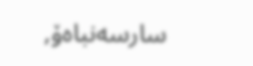سارسەنباەۆ,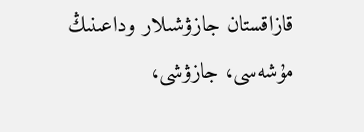قازاقستان جازۋشىلار وداعىنىڭ مۇشەسى، جازۋشى،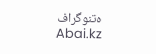ەتنوگراف
Abai.kz